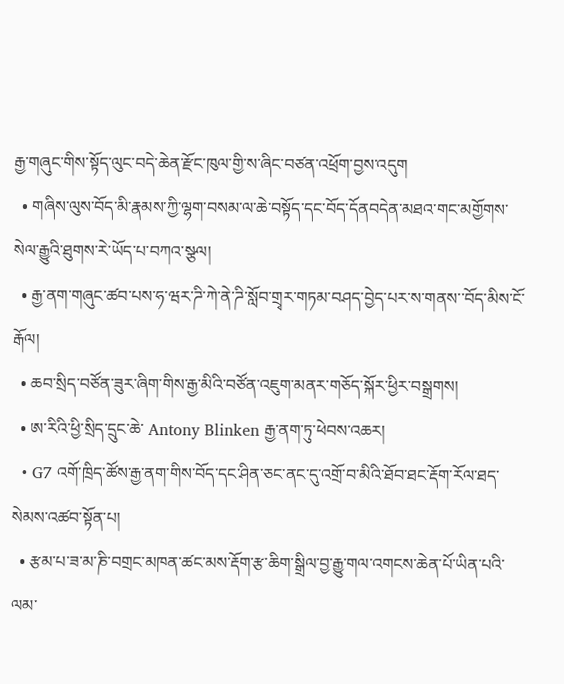རྒྱ་གཞུང་གིས་སྟོད་ལུང་བདེ་ཆེན་རྫོང་ཁུལ་གྱི་ས་ཞིང་བཙན་འཕྲོག་བྱས་འདུག
  • གཞིས་ལུས་བོད་མི་རྣམས་ཀྱི་ལྷག་བསམ་ལ་ཆེ་བསྟོད་དང་བོད་དོནབདེན་མཐའ་གང་མགྱོགས་སེལ་རྒྱུའི་ཐུགས་རེ་ཡོད་པ་བཀའ་སྩལ།
  • རྒྱ་ནག་གཞུང་ཚབ་པས་ཧ་ཝར་ཌི་ཀེ་ནེ་ཌི་སློབ་གྲྭར་གཏམ་བཤད་བྱེད་པར་ས་གནས་་བོད་མིས་ངོ་རྒོལ།
  • ཆབ་སྲིད་བཙོན་ཟུར་ཞིག་གིས་རྒྱ་མིའི་བཙོན་འཇུག་མནར་གཅོད་སྐོར་ཕྱིར་བསྒྲགས།
  • ཨ་རིའི་ཕྱི་སྲིད་དྲུང་ཆེ་ Antony Blinken རྒྱ་ནག་ཏུ་ཕེབས་འཆར།
  • G7 འགོ་ཁྲིད་ཚོས་རྒྱ་ནག་གིས་བོད་དང་ཤིན་ཅང་ནང་དུ་འགྲོ་བ་མིའི་ཐོབ་ཐང་རྡོག་རོལ་ཐད་སེམས་འཚབ་སྟོན་པ།
  • རྩམ་པ་ཟ་མ་ཎི་བགྲང་མཁན་ཚང་མས་རྡོག་རྩ་ཆིག་སྒྲིལ་བྱ་རྒྱུ་གལ་འགངས་ཆེན་པོ་ཡིན་པའི་ལམ་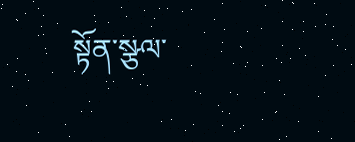སྟོན་སྩལ་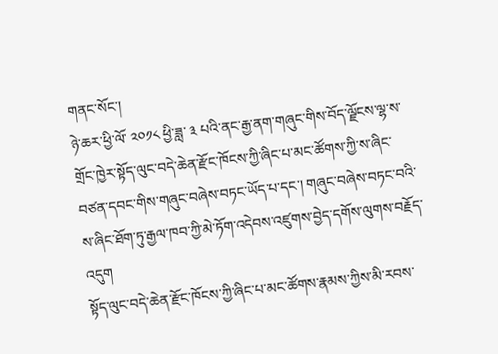གནང་སོང་།
ཉེ་ཆར་ཕྱི་ལོ་ ༢༠༡༨ ཕྱི་ཟླ་ ༣ པའི་ནང་རྒྱ་ནག་གཞུང་གིས་བོད་ལྗོངས་ལྷ་ས་གྲོང་ཁྱེར་སྟོད་ལུང་བདེ་ཆེན་རྫོང་ཁོངས་ཀྱི་ཞིང་པ་མང་ཚོགས་ཀྱི་ས་ཞིང་བཙན་དབང་གིས་གཞུང་བཞེས་བཏང་ཡོད་པ་དང་། གཞུང་བཞེས་བཏང་བའི་ས་ཞིང་ཐོག་ཏུ་རྒྱལ་ཁབ་ཀྱི་མེ་ཏོག་འདེབས་འཛུགས་བྱེད་དགོས་ལུགས་བརྗོད་འདུག
སྟོད་ལུང་བདེ་ཆེན་རྫོང་ཁོངས་ཀྱི་ཞིང་པ་མང་ཚོགས་རྣམས་ཀྱིས་མི་རབས་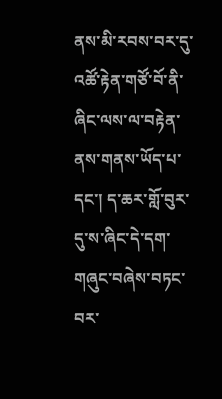ནས་མི་རབས་བར་དུ་འཚོ་རྟེན་གཙོ་བོ་ནི་ཞིང་ལས་ལ་བརྟེན་ནས་གནས་ཡོད་པ་དང་། ད་ཆར་གློ་བུར་དུ་ས་ཞིང་དེ་དག་གཞུང་བཞེས་བཏང་བར་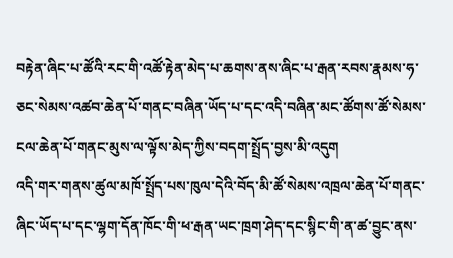བརྟེན་ཞིང་པ་ཚོའི་རང་གི་འཚོ་རྟེན་མེད་པ་ཆགས་ནས་ཞིང་པ་རྒན་རབས་རྣམས་ཧ་ཅང་སེམས་འཚབ་ཆེན་པོ་གནང་བཞིན་ཡོད་པ་དང་འདི་བཞིན་མང་ཚོགས་ཚོ་སེམས་ངལ་ཆེན་པོ་གནང་མུས་ལ་ལྟོས་མེད་ཀྱིས་བདག་སྤྲོད་བྱས་མི་འདུག
འདི་གར་གནས་ཚུལ་མཁོ་སྤྲོད་པས་ཁུལ་དེའི་བོད་མི་ཚོ་སེམས་འཁྲལ་ཆེན་པོ་གནང་ཞིང་ཡོད་པ་དང་ལྷག་དོན་ཁོང་གི་ཕ་རྒན་ཡང་ཁྲག་ཤེད་དང་སྙིང་གི་ན་ཚ་བྱུང་ནས་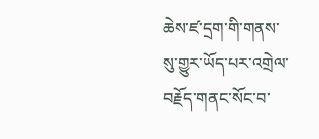ཆེས་ཛ་དྲག་གི་གནས་སུ་གྱུར་ཡོད་པར་འགྲེལ་བརྗོད་གནང་སོང་བ་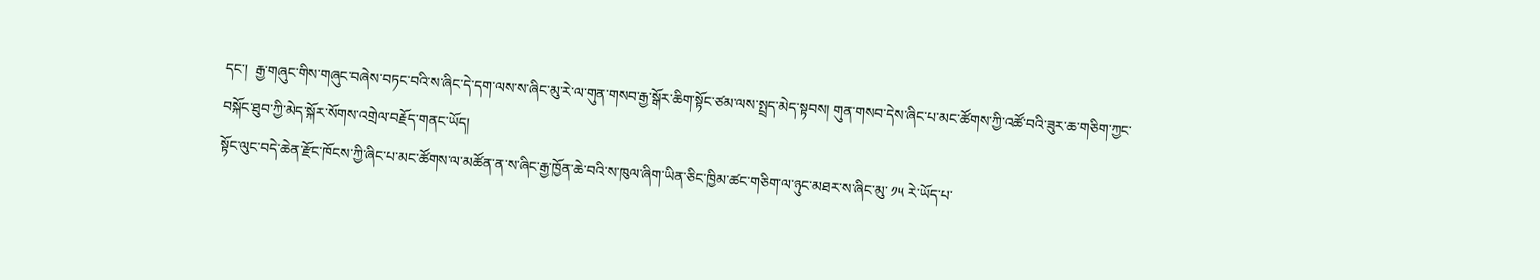དང་།  རྒྱ་གཞུང་གིས་གཞུང་བཞེས་བཏང་བའི་ས་ཞིང་དེ་དག་ལས་ས་ཞིང་མུ་རེ་ལ་གུན་གསབ་རྒྱ་སྒོར་ཆིག་སྟོང་ཙམ་ལས་སྤྲད་མེད་སྟབས། གུན་གསབ་དེས་ཞིང་པ་མང་ཚོགས་ཀྱི་འཚོ་བའི་ཟུར་ཆ་གཅིག་ཀྱང་བསྐོང་ཐུབ་ཀྱི་མེད་སྐོར་སོགས་འགྲེལ་བརྗོད་གནང་ཡོད།
སྟོང་ལུང་བདེ་ཆེན་རྫོང་ཁོངས་ཀྱི་ཞིང་པ་མང་ཚོགས་ལ་མཚོན་ན་ས་ཞིང་རྒྱ་ཁྱོན་ཆེ་བའི་ས་ཁུལ་ཞིག་ཡིན་ཅིང་ཁྱིམ་ཚང་གཅིག་ལ་ཉུང་མཐར་ས་ཞིང་མུ་ ༡༥ རེ་ཡོད་པ་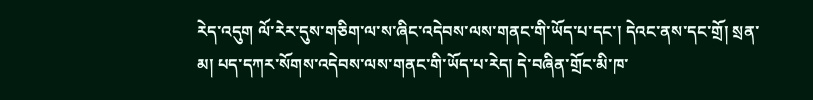རེད་འདུག ལོ་རེར་དུས་གཅིག་ལ་ས་ཞིང་འདེབས་ལས་གནང་གི་ཡོད་པ་དང་། དེའང་ནས་དང་གྲོ། སྲན་མ། པད་དཀར་སོགས་འདེབས་ལས་གནང་གི་ཡོད་པ་རེད། དེ་བཞིན་གྲོང་མི་ཁ་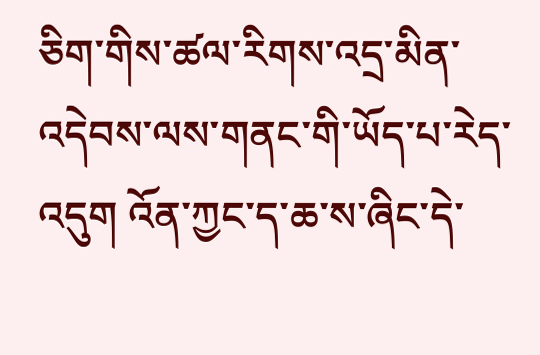ཅིག་གིས་ཚལ་རིགས་འདྲ་མིན་འདེབས་ལས་གནང་གི་ཡོད་པ་རེད་འདུག འོན་ཀྱང་ད་ཆ་ས་ཞིང་དེ་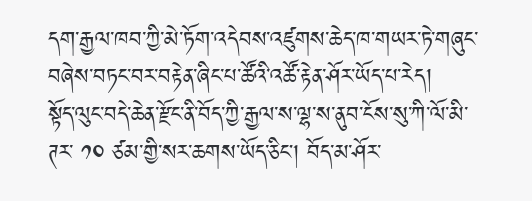དག་རྒྱལ་ཁབ་ཀྱི་མེ་ཏོག་འདེབས་འཛུགས་ཆེད་ཁ་གཡར་ཏེ་གཞུང་བཞེས་བཏང་བར་བརྟེན་ཞིང་པ་ཚོའི་འཚོ་རྟེན་ཤོར་ཡོད་པ་རེད།
སྟོད་ལུང་བདེ་ཆེན་རྫོང་ནི་བོད་ཀྱི་རྒྱལ་ས་ལྷ་ས་ནུབ་ངོས་སུ་ཀི་ལོ་མི་ཊར་ ༡༠ ཙམ་གྱི་སར་ཆགས་ཡོད་ཅིང། བོད་མ་ཤོར་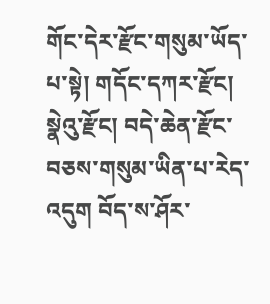གོང་དེར་རྫོང་གསུམ་ཡོད་པ་སྟེ། གདོང་དཀར་རྫོང། སྣེའུ་རྫོང། བདེ་ཆེན་རྫོང་བཅས་གསུམ་ཡིན་པ་རེད་འདུག བོད་ས་ཤོར་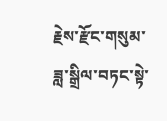རྗེས་རྫོང་གསུམ་ཟླ་སྒྲིལ་བཏང་སྟེ་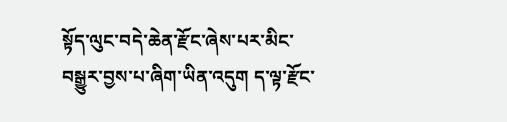སྟོད་ལུང་བདེ་ཆེན་རྫོང་ཞེས་པར་མིང་བསྒྱུར་བྱས་པ་ཞིག་ཡིན་འདུག ད་ལྟ་རྫོང་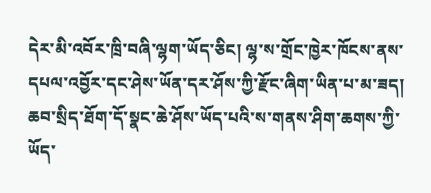དེར་མི་འབོར་ཁྲི་བཞི་ལྷག་ཡོད་ཅིང། ལྷ་ས་གྲོང་ཁྱེར་ཁོངས་ནས་དཔལ་འབྱོར་དང་ཤེས་ཡོན་དར་ཤོས་ཀྱི་རྫོང་ཞིག་ཡིན་པ་མ་ཟད། ཆབ་སྲིད་ཐོག་དོ་སྣང་ཆེ་ཤོས་ཡོད་པའི་ས་གནས་ཤིག་ཆགས་ཀྱི་ཡོད་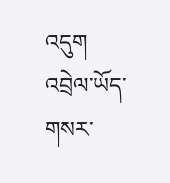འདུག
འབྲེལ་ཡོད་གསར་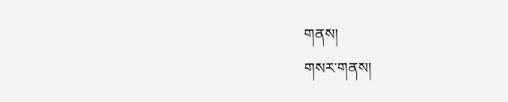གནས།
གསར་གནས།